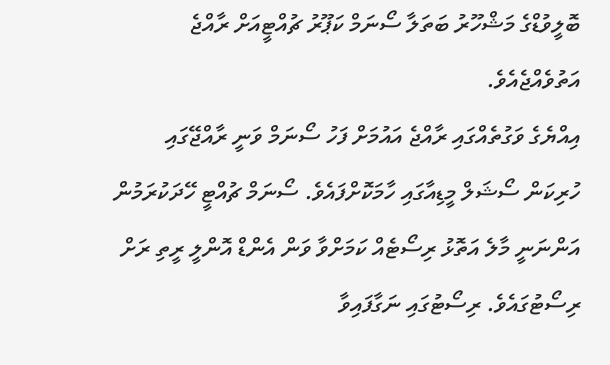ބޮލީވުޑްގެ މަޝްހޫރު ބަތަލާ ސޯނަމް ކަޕޫރު ޗުއްޓީއަށް ރާއްޖެ އަތުވެއްޖެއެވެ.
އިއްޔެގެ ވަގުތެއްގައި ރާއްޖެ އައުމަށް ފަހު ސޯނަމް ވަނީ ރާއްޖޭގައި ހުރިކަން ސޯޝަލް މީޑިއާގައި ހާމަކޮށްފައެވެ. ސޯނަމް ޗުއްޓީ ހޭދަކުރަމުން އަންނަނީ މާލެ އަތޮޅު ރިސޯޓެއް ކަމަށްވާ ވަން އެންޑް އޮންލީ ރީތި ރަށް ރިސޯޓުގައެވެ. ރިސޯޓުގައި ނަގާފައިވާ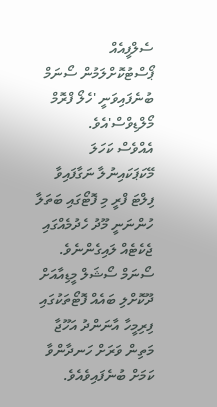ސެލްފީއެއް ޕޯސްޓުކޮށްލަމުން ސޯނަމް ބުނެފައިވަނީ 'ހެލޯ ފްރޮމް މޯލްޑިވްސް'އެވެ.
އެއްވެސް ކަހަލަ މޭކަޕަކައިނުލާ ނަގާފައިވާ ފިލްޓަ ފްރީ މި ފޮޓޯގައި ބަތަލާ ހުންނަނީ މޫދު ހެދުމެއްގައި ޖެކެޓެއް ލައިގެންނެވެ. ސޯނަމް ސޯޝަލް މީޑިއާއަށް ދޫކޮށްލި ބައެއް ފޮޓޯތަކުގައި ފިރިމީހާ އާނަންދު އަހޫޖާ މަތިން ވަރަށް ހަނދާންވާ ކަމަށް ބުނެފައިވެއެވެ.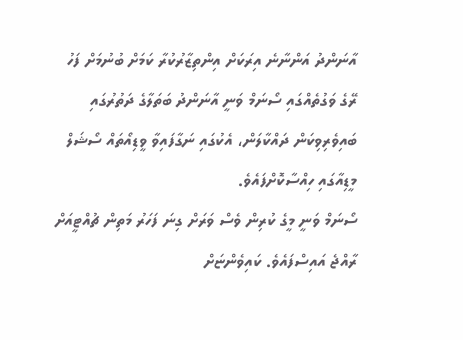އާނަންދު އަންނާނެ އިރަކަށް އިންތިޒާރުކުރާ ކަމަށް ބުނުމަށް ފަހު ރޭގެ ވަގުތެއްގައި ސޯނަމް ވަނީ އާނަންދު ބަތަލާގެ ދަތުރުގައި ބައިވެރިވިކަން ދައްކާލަން، އެކުގައި ނަގާފައިވާ ވީޑިއޯތައް ސޯޝަލް މީޑިއާގައި ހިއްސާކޮށްފައެވެ.
ސޯނަމް ވަނީ މީގެ ކުރިން ވެސް ވަރަށް ގިނަ ފަހަރު މަތިން ޗުއްޓީއަށް ރާއްޖެ އައިސްފައެވެ. ކައިވެންޏަށް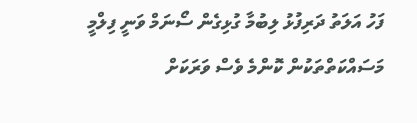ފަހު އަލަތު ދަރިފުޅު ލިބުމާ ގުޅިގެން ސޯނަމް ވަނީ ފިލްމީ މަސައްކަތްތަކުން ކޮންމެ ވެސް ވަރަކަށް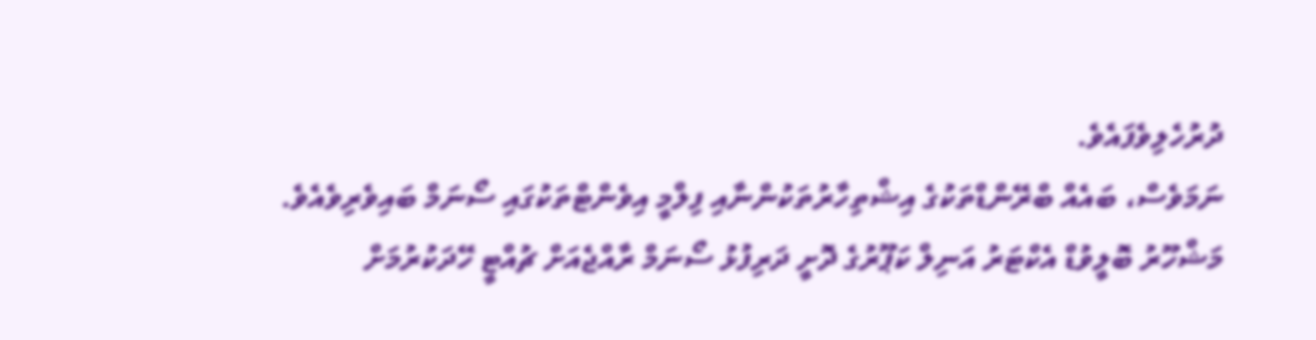ދުރުހެލިވެފައެވެ.
ނަމަވެސް، ބައެއް ބްރޭންޑްތަކުގެ އިޝްތިހާރުތަކުންނާއި ފިލްމީ އިވެންޓްތަކުގައި ސޯނަމް ބައިވެރިވެއެވެ.
މަޝްހޫރު ބޮލީވުޑް އެކްޓަރު އަނިލް ކަޕޫރުގެ ދޮށީ ދަރިފުޅު ސޯނަމް ރާއްޖެއަށް ޗުއްޓީ ހޭދަކުރުމަށް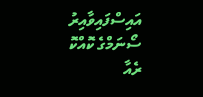އައިސްފައިވާއިރު ސޯނަމްގެ ކޮއްކޮ ރެއާ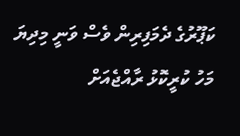ކަޕޫރުގެ ދެމަފިރިން ވެސް ވަނީ މިދިޔަ މަހު ކުރީކޮޅު ރާއްޖެއަށް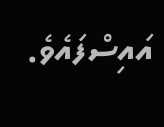އައިސްފައެވެ.